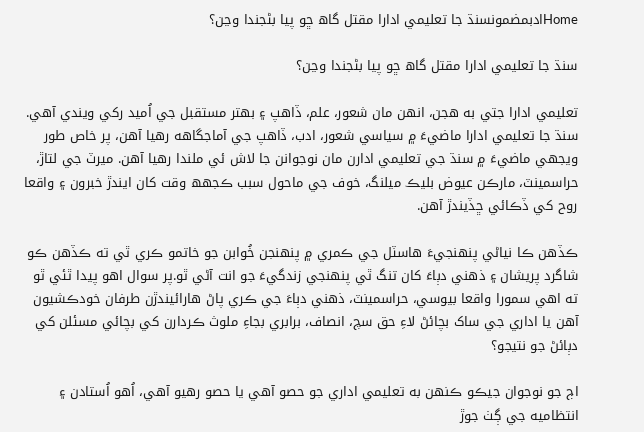Homeادبمضمونسنڌ جا تعليمي ادارا مقتل گاھ ڇو پيا بڻجندا وڃن؟

سنڌ جا تعليمي ادارا مقتل گاھ ڇو پيا بڻجندا وڃن؟

تعليمي ادارا جتي به هجن، انهن مان شعور، علم، ڏاھپ ۽ بھتر مستقبل جي اُميد رکي ويندي آهي. سنڌ جا تعليمي ادارا ماضيءَ ۾ سياسي شعور، ادب، ڏاھپ جي آماجگاهه رهيا آهن، پر خاص طور ويجهي ماضيءَ ۾ سنڌ جي تعليمي ادارن مان نوجوانن جا لاش ئي ملندا رهيا آهن. ميرٽ جي لتاڙ، حراسمينٽ، مارڪن عيوض بليڪ ميلنگ، خوف جي ماحول سبب ڪجهھ وقت کان ايندڙ خبرون ۽ واقعا روح کي ڏڪائي ڇڏيندڙ آهن.

ڪڏهن ڪا نياڻي پنھنجيءَ هاسٽل جي ڪمري ۾ پنھنجن خُوابن جو خاتمو ڪري ٿي ته ڪڏهن ڪو شاگرد پريشان ۽ ذهني دٻاءَ کان تنگ ٿي پنھنجي زندگيءَ جو انت آڻي ٿو.پر سوال اهو پيدا ٿئي ٿو ته اهي سمورا واقعا بيوسي، حراسمينٽ، ذهني دٻاءَ جي ڪري پاڻ هارائيندڙن طرفان خودڪشيون آهن يا اداري جي ساک بچائڻ لاءِ حق سچ، انصاف، برابري بجاءِ ملوث ڪردارن کي بچائي مسئلن کي دٻائڻ جو نتيجو؟

اڄ جو نوجوان جيڪو ڪنھن به تعليمي اداري جو حصو آهي يا حصو رهيو آهي، اُهو اُستادن ۽ انتظاميه جي ڳٺ جوڙ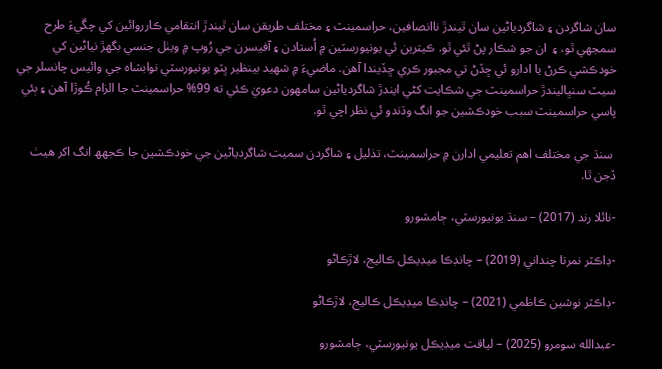سان شاگردن ۽ شاگردياڻين سان ٿيندڙ ناانصافين، حراسمينٽ ۽ مختلف طريقن سان ٿيندڙ انتقامي ڪارروائين کي چڱيءَ طرح سمجهي ٿو، ۽  ان جو شڪار پڻ ٿئي ٿو. ڪيترين ئي يونيورسٽين ۾ اُستادن ۽ آفيسرن جي رُوپ ۾ ويٺل جنسي بگهڙ نياڻين کي خودڪشي ڪرڻ يا ادارو ئي ڇڏڻ تي مجبور ڪري ڇڏيندا آهن. ماضيءَ ۾ شھيد بينظير ڀٽو يونيورسٽي نوابشاه جي وائيس چانسلر جي سيٽ سنڀاليندڙ حراسمينٽ جي شڪايت کڻي ايندڙ شاگردياڻين سامهون دعويٰ ڪئي ته 99% حراسمينٽ جا الزام ڪُوڙا آهن ۽ ٻئي پاسي حراسمينٽ سبب خودڪشين جو انگ وڌندو ئي نظر اچي ٿو.

 سنڌ جي مختلف اهم تعليمي ادارن ۾ حراسمينٽ، تذليل ۽ شاگردن سميت شاگردياڻين جي خودڪشين جا ڪجهھ انگ اکر هيٺ ڏجن ٿا.

-نائلا رند (2017) – سنڌ يونيورسٽي، ڄامشورو

-ڊاڪٽر نمرتا چنداني (2019) – چانڊڪا ميڊيڪل ڪاليج، لاڙڪاڻو

-ڊاڪٽر نوشين ڪاظمي (2021) – چانڊڪا ميڊيڪل ڪاليج، لاڙڪاڻو

-عبدالله سومرو (2025) – لياقت ميڊيڪل يونيورسٽي، ڄامشورو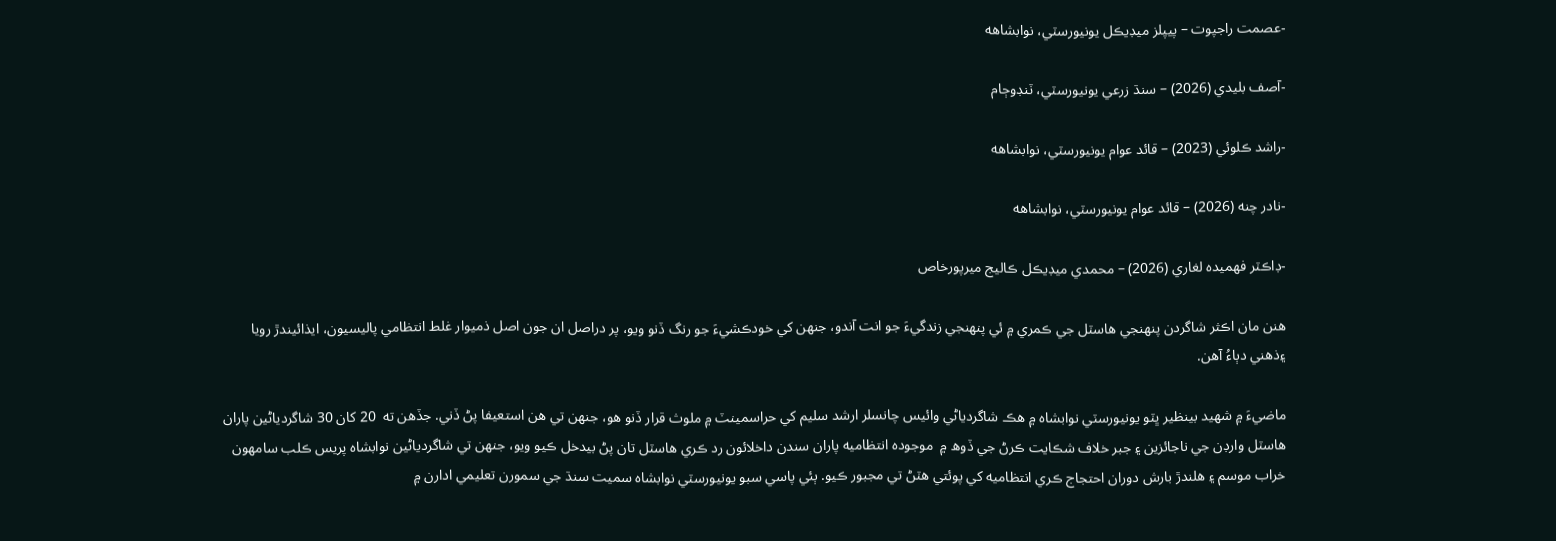-عصمت راجپوت – پيپلز ميڊيڪل يونيورسٽي، نوابشاهه

-آصف بليدي (2026) – سنڌ زرعي يونيورسٽي، ٽنڊوڄام

-راشد ڪلوئي (2023) – قائد عوام يونيورسٽي، نوابشاهه

-نادر چنه (2026) – قائد عوام يونيورسٽي، نوابشاهه

-ڊاڪٽر فهميده لغاري (2026) – محمدي ميڊيڪل ڪاليج ميرپورخاص

هنن مان اڪثر شاگردن پنھنجي هاسٽل جي ڪمري ۾ ئي پنھنجي زندگيءَ جو انت آندو، جنھن کي خودڪشيءَ جو رنگ ڏنو ويو، پر دراصل ان جون اصل ذميوار غلط انتظامي پاليسيون، ايذائيندڙ رويا ۽ذهني دٻاءُ آهن.

ماضيءَ ۾ شھيد بينظير ڀٽو يونيورسٽي نوابشاه ۾ هڪ شاگردياڻي وائيس چانسلر ارشد سليم کي حراسمينٽ ۾ ملوث قرار ڏنو هو، جنھن تي هن استعيفا پڻ ڏني. جڏهن ته  20 کان 30 شاگردياڻين پاران هاسٽل وارڊن جي ناجائزين ۽ جبر خلاف شڪايت ڪرڻ جي ڏوھ ۾  موجوده انتظاميه پاران سندن داخلائون رد ڪري هاسٽل تان پڻ بيدخل ڪيو ويو، جنھن تي شاگردياڻين نوابشاه پريس ڪلب سامهون خراب موسم ۽ هلندڙ بارش دوران احتجاج ڪري انتظاميه کي پوئتي هٽڻ تي مجبور ڪيو. ٻئي پاسي سبو يونيورسٽي نوابشاه سميت سنڌ جي سمورن تعليمي ادارن ۾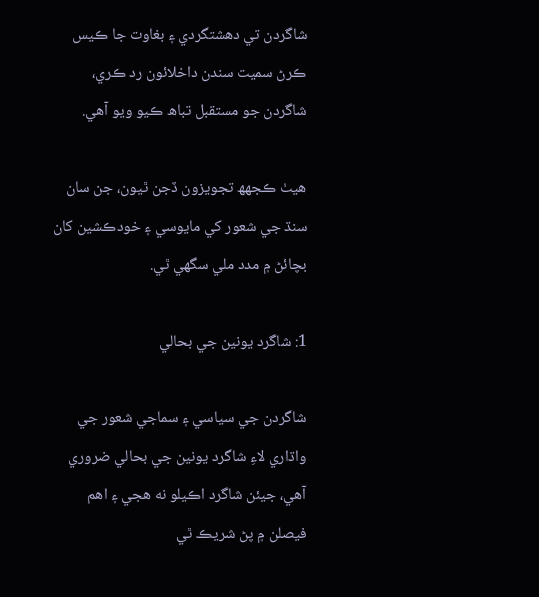شاگردن تي دهشتگردي ۽ بغاوت جا ڪيس ڪرڻ سميت سندن داخلائون رد ڪري، شاگردن جو مستقبل تباھ ڪيو ويو آهي.

هيٺ ڪجهھ تجويزون ڏجن ٿيون، جن سان سنڌ جي شعور کي مايوسي ۽ خودڪشين کان بچائڻ ۾ مدد ملي سگهي ٿي.

1: شاگرد يونين جي بحالي

شاگردن جي سياسي ۽ سماجي شعور جي واڌاري لاءِ شاگرد يونين جي بحالي ضروري آهي، جيئن شاگرد اڪيلو نه هجي ۽ اهم فيصلن ۾ پڻ شريڪ ٿي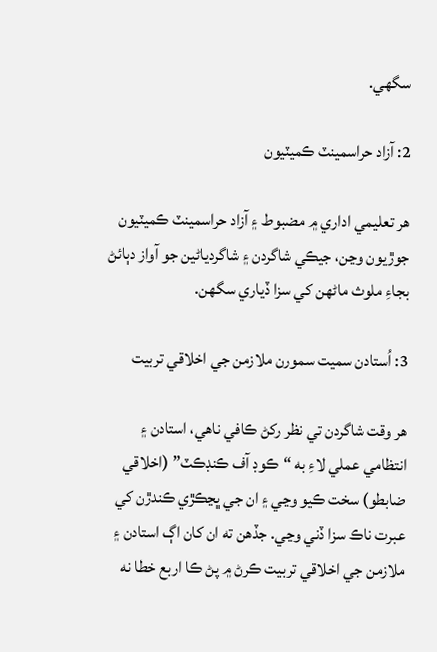سگهي.

2: آزاد حراسمينٽ ڪميٽيون

هر تعليمي اداري ۾ مضبوط ۽ آزاد حراسمينٽ ڪميٽيون جوڙيون وڃن، جيڪي شاگردن ۽ شاگردياڻين جو آواز دٻائڻ بجاءِ ملوث ماڻهن کي سزا ڏياري سگهن.

3: اُستادن سميت سمورن ملازمن جي اخلاقي تربيت

هر وقت شاگردن تي نظر رکڻ ڪافي ناهي، استادن ۽ انتظامي عملي لاءِ به “ڪوڊ آف ڪنڊڪٽ” (اخلاقي ضابطو) سخت ڪيو وڃي ۽ ان جي ڀڃڪڙي ڪندڙن کي عبرت ناڪ سزا ڏني وڃي. جڏهن ته ان کان اڳ استادن ۽ ملازمن جي اخلاقي تربيت ڪرڻ ۾ پڻ ڪا اربع خطا نه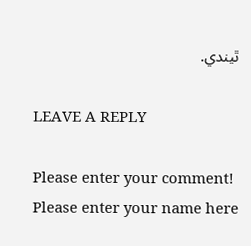ٿيندي.

LEAVE A REPLY

Please enter your comment!
Please enter your name here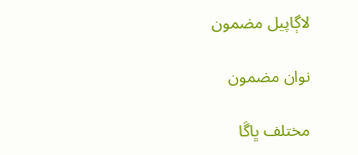لاڳاپيل مضمون

نوان مضمون

مختلف ڀاڱا